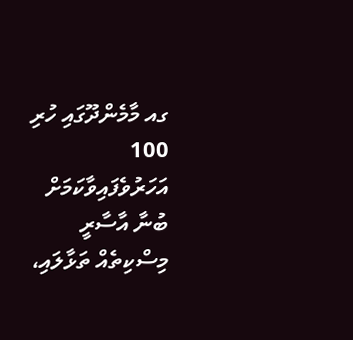ގއ މާމެންދޫގައި ހުރި 100 އަހަރުވެފައިވާކަމަށް ބުނާ އާސާރީ މިސްކިތެއް ތަޅާލައި،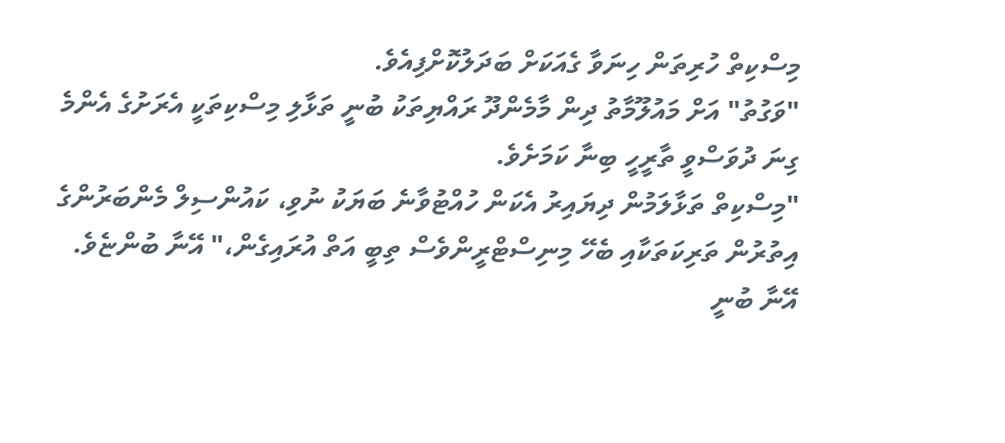މިސްކިތް ހުރިތަން ހިނަވާ ގެއަކަށް ބަދަލުކޮށްފިއެވެ.
"ވަގުތު" އަށް މައުލޫމާތު ދިން މާމެންދޫ ރައްޔިތަކު ބުނީ ތަޅާލި މިސްކިތަކީ އެރަށުގެ އެންމެ ގިނަ ދުވަސްވީ ތާރީހީ ބިނާ ކަމަށެވެ.
"މިސްކިތް ތަޅާލަމުން ދިޔައިރު އެކަން ހުއްޓުވާނެ ބަޔަކު ނުވި، ކައުންސިލް މެންބަރުންގެ އިތުރުން ތަރިކަތަކާއި ބެހޭ މިނިސްޓްރީންވެސް ތިބީ އަތް އުރައިގެން،" އޭނާ ބުންޏެވެ.
އޭނާ ބުނީ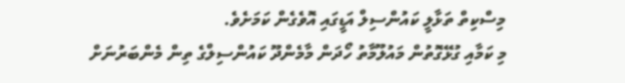މިސްކިތް ތަޅާލީ ކައުންސިލް އަޑީގައި އޮވެގެން ކަމަށެވެ.
މި ކަމާއި ގުޅޭގޮތުން މައުލޫމާތު ހޯދަން މާމެންދޫ ކައުންސިލްގެ ތިން މެންބަރުނަށް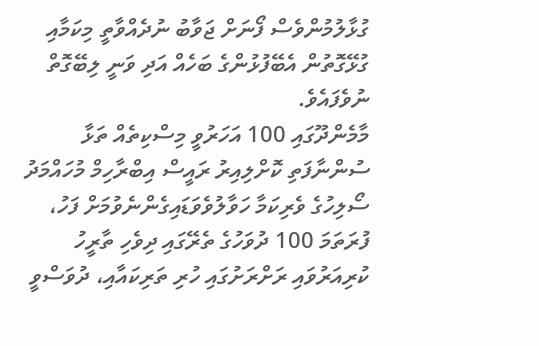ގުޅާލުމުންވެސް ފޯނަށް ޖަވާބު ނުދެއްވާތީ މިކަމާއި ގުޅޭގޮތުން އެބޭފުޅުންގެ ބަހެއް އަދި ވަނީ ލިބޭގޮތް ނުވެފައެވެ.
މާމެންދޫގައި 100 އަހަރުވީ މިސްކިތެއް ތަޅާ ސުންނާފަތި ކޮށްލިއިރު ރައީސް އިބްރާހިމް މުހައްމަދު ސޯލިހުގެ ވެރިކަމާ ހަވާލުވެވަޑައިގެންނެވުމަށް ފަހު، ފުރަތަމަ 100 ދުވަހުގެ ތެރޭގައި ދިވެހި ތާރީހު ކުރިއަރުވައި ރަށްރަށުގައި ހުރި ތަރިކައާއި، ދުވަސްވީ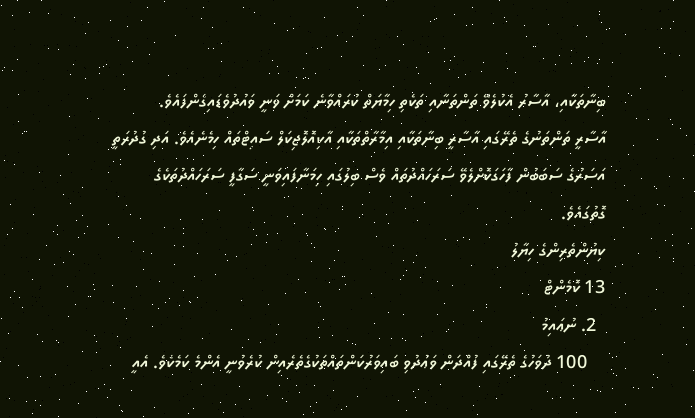ބިނާތަކާއި، އާސާރު އެކުލެވޭ ތަންތަނާއި ތަކެތި ހިމާޔަތް ކުރައްވާނެ ކަމަށް ވަނީ ވައުދުވެޑައިގެންފައެވެ.
އާސާރީ ތަންތަނުގެ ތެރޭގައި އާސާރީ ބިނާތަކާއި އިމާރާތްތަކާއި އާކިއޮލޮޖިކަލް ސައިޓްތައް ހިމެނެއެވެ. އަދި ގުދުރަތީ އަސަރުގެ ސަބަބުން ފާހަގަކޮށްލެވޭ ސަރަހައްދުތައް ވެސް ބިލުގައި ހިމަނާފައިވަނީ ސަގާފީ ސަރަހައްދުތަކެގެ ގޮތުގައެވެ.
ކިޔުންތެރިންގެ ހިޔާލު
13 ކޮމެންޓް
  2. ނުޢައިމު
    100 ދުވަހުގެ ތެރޭގައި ފުއްދަން ވަޢުދުވި ބައިވަރުކަންތައްތަކުގެތެރެއިން ކުރެވުނީ އެންމެ ކަމެކެވެ. އެއީ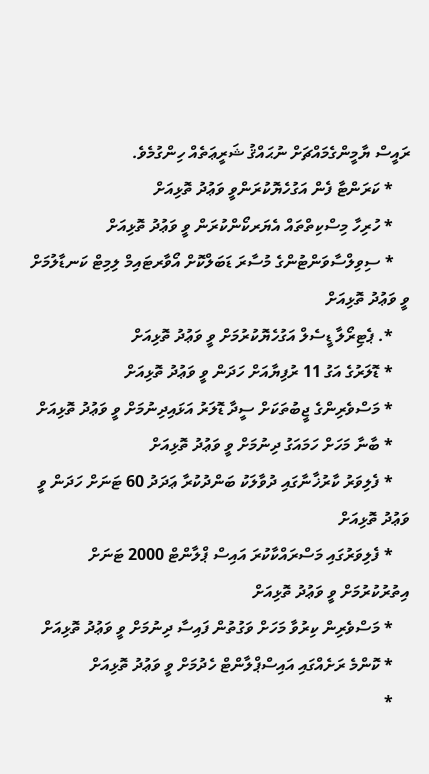ރައީސް ޔާމީންގެމައްޗަށް ނުޙައްޤު ޝަރީޢަތެއް ހިންގުމެވެ.
    * ކަރަންޓާ ފެން އަގުހެޔޮކުރަންވީ ވަޢުދު ތޮޅިއަށް
    * ހުރިހާ މިސްކިތްތައް އެޔަރކޯންކުރަން ވީ ވަޢުދު ތޮޅިއަށް
    * ސިވިލްސާވަންޓުންގެ މުސާރަ ޑަބަލްކޮށް އޯވާރޓައިމް ލިމިޓް ކަނޑާލުމަށް ވީ ވަޢުދު ތޮޅިއަށް
    *. ޕެޓިރޯލާ ޑީސެލް އަގުހެޔޮކުރުމަށް ވީ ވަޢުދު ތޮޅިއަށް
    * ޑޮލަރުގެ އަގު 11 ރުފިޔާއަށް ހަދަން ވީ ވަޢުދު ތޮޅިއަށް
    * މަސްވެރިންގެ ޖީބުތަކަށް ސީދާ ޑޮލަރު އަޅައިދިނުމަށް ވީ ވަޢުދު ތޮޅިއަށް
    * ބާނާ މަހަށް ހަމައަގު ދިނުމަށް ވީ ވަޢުދު ތޮޅިއަށް
    * ފެލިވަރު ކާރުޚާނާގައި ދުވާލަކު ބަންދުކުރާ ޢަދަދު 60 ޓަނަށް ހަދަން ވީ ވަޢުދު ތޮޅިއަށް
    * ފެލިވަރުގައި މަސްރައްކާކުރަ އައިސް ޕްލާންޓް 2000 ޓަނަށް އިތުރުކުރުމަށް ވީ ވަޢުދު ތޮޅިއަށް
    * މަސްވެރިން ކިރުވާ މަހަށް ވަގުތުން ފައިސާ ދިނުމަށް ވީ ވަޢުދު ތޮޅިއަށް
    * ކޮންމެ ރަށެއްގައި އައިސްޕްލާންޓް ހެދުމަށް ވީ ވަޢުދު ތޮޅިއަށް
    *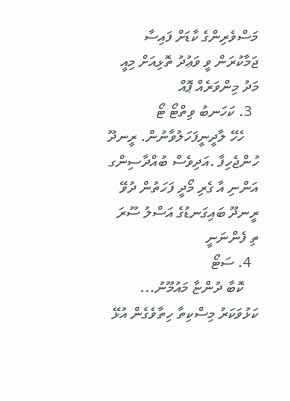މަސްވެރިންގެ ކާޑަށް ފައިސާ ޖަމާކުރަން ވީ ވަޢުދު ތޮޅިއަށް މިއީ މަދު މިންވަރެއް ޕޮއް
  3. ކަހަނބު ވިތްޓޯ ޓޯ
    ހެހޭ ލާދީނީފަހަލުވާނުން. ރީނދޫ ހުންޖެހިފާ .އަދިވެސް ބުއްދާސިންގ އަންނި އާ ގެރި މޯދީ ފަހަތުން ދުވޭ ރީނދޫ ބައިގަނޑުގެ އަސްލު ސޫރަ ތި ފެންނަނީ
  4. ސަޓޯ
    ކޮބާ ދުންޏާ މައުމޫނު... ކަޅުވަކަރު މިސްކިތާ ހިތާވެގެން އުޅޭ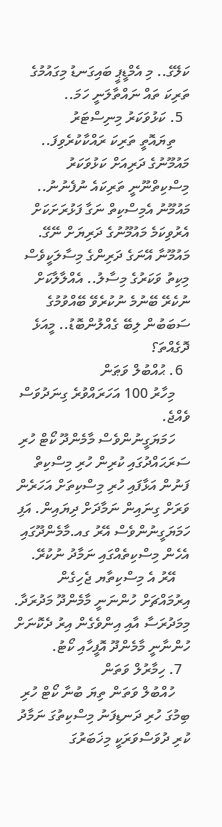ކަލޭގެ.. މި އެމްޑީޕީ ބައިގަނޑު މިގައުމުގެ ތަރިކަ ތައް ނައްތާލަނީ ހަމަ..
  5. ކަޅުވަކަރު މިނިސްޓަރު
    ތިޔައޮތީ ތަރިކަ ރައްކާކުރެވިފަ.. މައުމޫނުގެ ދަރިއަށް ކަޅުވަކަރު މިސްކިތްނޫނީ ތަރިކައެ ނުފެނުނު.. މައުމޫނު އެމިސްކިތް ނަގާ ފަޅުރަށަކަށް އެރުވިކަމެ މައުމޫނުގެ ދަރިޔަށް ނޭގޭ. މައުމޫނާ އޭނަގެ ދަރިންގެ މިސާލަކީވެސް މިކިތު ވަކަރުގެ މިސާލު.. އެއްލާލާކަށް ނުކެރޭ ބޭނުމެ ނުކުރެވޭ ބޭއްވުމުގެ ސަބަބުން ލިބޭ ގެއްލުންބޮޑު.. މީއަޅެ ދޮގެއްތަ؟
  6. ޙުއްބުލް ވަޠަން
    މިހާރު 100 އަހަރައްވުރެ ގިނަދުވަސް ވެއްޖެ.
    ހަމަޔަގީނުންވެސް މާމެންދޫ ކޯޓް ހުރި ސަރަޙައްދުގައި ކުރިން ހުރި މިސްކިތް ފަނުން އަޅާފައި ހުރި މިސްކިތަށް އަހަރެން ވަރަށް ގިނައިން ނަމާދަށް ދިޔައިން. އަފި ހަމަޔަގީނުންވެސް އޭރު ގއ.މާމެންދޫގައި އެހެން މިސްކިތެއްގައި ނަމާދު ނުކުރޭ.
    އޭރު އެ މިސްކިތާޔ ޖެހިގެން އިރުމައްޗަށް ހުންނަނީ މާމެންދޫ މަދުރަދާ. މިމަދުރަސާ އާއި އިންވެގެން އިރު ދެކޮނަށް ހުންނާނީ މާމެންދޫ އޮފީހާއި ކޯޓު.
  7. ހިމާރުލް ވަތަން
    ހުއްބުލް ވަތަން ތިޔަ ބުނާ ކޯޓް ހުރި ބިމުގަ ހުރި ދަނޑިފަނު މިސްކިތުގަ ނަމާދު ކުރި ދުވަސްވަރަކީ މިޚަބަރުގަ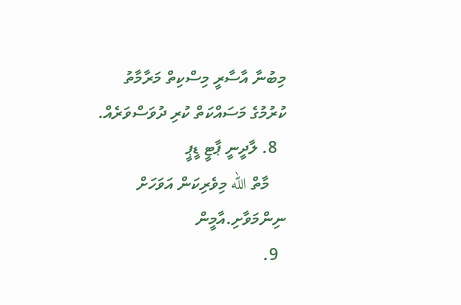މިބުނާ އާސާރީ މިސްކިތް މަރާމާތު ކުރުމުގެ މަސައްކަތް ކުރި ދުވަސްވަރެއް.
  8. ލާދީނީ ޕާޓީ ޑީޕީ
    މާތް الله މިވެރިކަން އަވަހަށް ނިންމަވާށި.އާމީން
  9.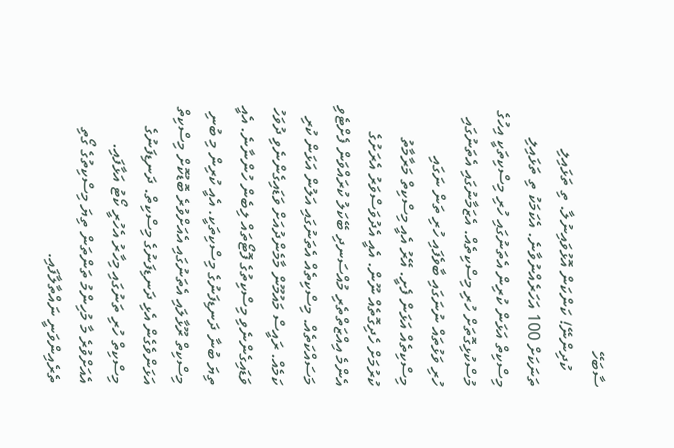ސާބަހޭ
    ކުދިންނޭ! ކަންކަން އޮޅުވައިނުލާ. ތި ތަޅައިލި ތަނަކަށް 100 އަހަރެއްނުވާނެ. އެކަމަކު ތި ތަޅައިލި މިސްކިތް އަޅަން ކުރިން އެތަނުގައި ހުރި މިސްކިތަކީ އިހުގެ މުސްކުޅިގޮތަށް ހުރި މިސްކިތެއް. އެޒަމާނުގައި އެތަނުގައި ހުރި ވަޅުތައް ނުނަގައި ބާވެފައި ހުރި ތަން ނަގައި މިސްކިތެއް އަޅަން ފެށީ. އޭރު އެއީ މިސްކިތް މަރާމާތު ކުރުމަށް ހެދިގޮތެއް ނޫން. އެއީ އެދުވަސްވަރު އެރަށުގެ އެންމެ އިއްޒަތްތެރި މުއްސަނދި ބޭކަލު ކުރައްވަން ފެށްޓެވި މަސައްކަތެއް. މިސްކިތެއް އެތަނުގައި އަލުން އަޅަން ކުރި ކަމެއް. ރައީސް މައުމޫން މާމެންދުއަށް ވަޑައިގެންނެވި ދުވަހު ވަޑައިގެންނެވި މިސްކިތުގެ ފޮޓޯތައް ލިބެން ހުންނާނެ. އެއީ ތިޔަ ބުނާ ދަނޑިފަނުގެ މިސްކިތަކީ. އެއީ ކުރިން މި ބުނި މިސްކިތް ރޫޅާލައި އެތަނުގައި އެއަށްވުރެ ބޮޑުކޮށް މިސްކިތް އަޅަންވެގެން އެޅި ދަނޑިފަނުގެ މިސްކިތް. ދަނޑިފަނުގެ މިސްކިތް ހުރި ތަނުގައި މިހާރު އެހުރީ ކޯޓު އަޅާފައި. އެއަށްވުރެ މާ މުހިންމު ތަންތަން ތިޔަ މިސްކިތުގެ ގޯތި ތެރެއިންވަނީ ނައްތާލާފައި.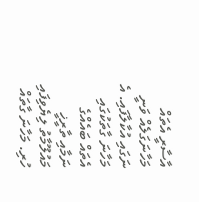އާސާރީ އެތައް މަހާނަގަލެއް ވަނީ ނަގައި އުކާލާފައި. އެ މަހާނަ ގާތަކުގައި އެތައް ބައެއްގެ ނަމާއި ތާރީޚީ މައުލޫމާތު ލިޔެވިފައި ހުރި. މަހާނަ ގާތައް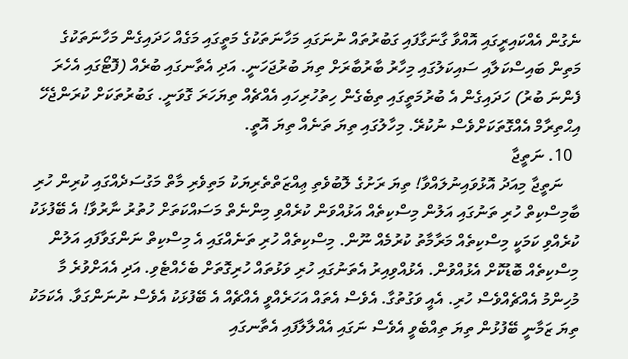ނެގުން އެއްކައިރީގައި އޮއްވާ ގާނަގާފައި ގަބުރުތައް ނުނަގައި މަހާނަތަކުގެ މަތީގައި މަގެއް ހަދައިގެން މަހާނަތަކުގެ މަތިން ބައިސްކަލާއި ސައިކަލުގައި މިހާރު ބާރުބާރަށް ތިޔަ ބުރުޖަހަނީ. އަދި އެތާނގައި ބުރެއް (ފޮޓޯގައި އެހެރަ ފެންނަ ބުރު) ހަދައިގެން އެ ބުރުމަތީގައި ތިބެގެން ހިތުހުރިހައި އެއްޗެއް ތިޔަހަރަ ގޮވަނީ. ގަބުރުތަކަށް ކުރަންޖެހޭ އިޙްތިރާމް އެއްގޮތަކަށްވެސް ނުކުރޭ. މިހާލުގައި ތިޔަ ތަނެއް ތިޔަ އޮތީ.
  10. ނަތީޖާ
    ނަތީޖާ މިއަދު އޮޅުވައިނުލައްވާ! ތިޔަ ރަށުގެ ލޮބުވެތި ޢިއްޒަތްތެރިޔަކު މަތިވެރި މާތް މަގުސަދެއްގައި ކުރިން ހުރި ބާމިސްކިތް ހުރި ތަނުގައި އަލުން މިސްކިތެއް އަޅުއްވަން ކުރެއްވި މިންނެތް މަސައްކަތަށް ހުތުރު ނާރުވާ! އެ ބޭފުޅަކު ކުރެއްވި ކަމަކީ މިސްކިތެއް މަރާމާތު ކުރުމެއް ނޫން. މިސްކިތެއް ހުރި ތަނެއްގައި އެ މިސްކިތް ނަންގަވާފައި އަލުން މިސްކިތެއް ބޮޑުކޮށް އެޅުއްވުން. އެޅުއްވިއިރު އެތަނުގައި ހުރި ވަޅުތައް ހުރިގޮތަށް ބެހެއްޓެވި. އަދި އެއަށްވުރެ މާ މުހިންމު އެއްޗެއްވެސް ހުރި. އެއީ ވަގުތުގާ. އެވެސް އެތައް އަހަރެއްވީ އެއްޗެއް އެ ބޭފުޅަކު އެވެސް ނުނަންގަވާ. އެކަމަކު ތިޔަ ޒަމާނީ ބޭފުޅުން ތިޔަ ތިއްބެވީ އެވެސް ނަގައި އެއްލާލާފައި އެތާނގައި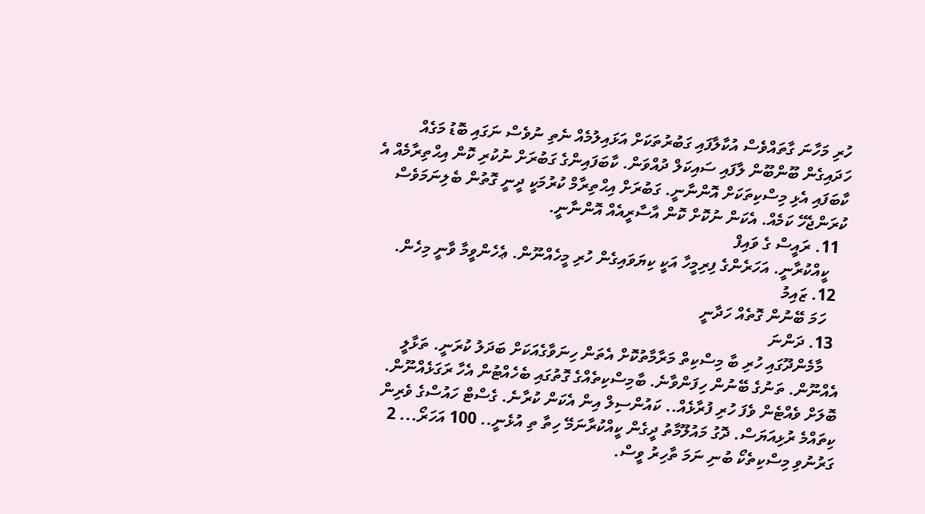ހުރި މަހާނަ ގާތައްވެސް އުކާލާފައި ގަބުރުތަކަށް އަޅައިލުމެއް ނެތި ނުވެސް ނަގައި ބޮޑު މަގެއް ހަދައިގެން ބޫންބޫން ލާފައި ސައިކަލް ދުއްވަން. ކާބަފައިންގެ ގަބުރަށް ނުކުރި ކޮން އިޙްތިރާމެއް އެ ކާބަފައި އެޅި މިސްކިތަކަށް އޮންނާނީ. ގަބުރަށް އިޙްތިރާމް ކުރުމަކީ ދީނީ ގޮތުން ބެލިނަމަވެސް ކުރަންޖެހޭ ކަމެއް. އެކަން ނުކޮށް ކޮން އާސާރީއެއް އޮންނާނީ.
  11. ރައީސް ގެ ވައިފް
    ކީއްކުރާނީ. އަހަރެންގެ ފިރިމީހާ އަކީ ކިޔަވައިގެން ހުރި މީހެއްނޫން. ޢެހެންވީމާ ވާނީ މިހެން.
  12. ޒައިމު
    ހަމަ ބޭނުން ގޮތެއް ހަދާނީ
  13. ދަންނަ
    މާމެންދޫގައި ހުރި ބާ މިސްކިތް މަރާމާތުކޮށް އެތަން ހިނަވާގެއަކަށް ބަދަލު ކުރަނީ. ތަޅާލީ އެއްނޫން. ތަނުގެ ބޭނުން ހިފަންވާނެ. ބާމިސްކިތެއްގެ ގޮތުގައި ބެހެއްޓުން އެހާ ރަގަޅެއްނޫން. ބޮލަށް ވެއްޓެން ވެފަ ހުރި ފުރާޅެއް.. ކައުންސިލް އިން އެކަން ކުރާނެ. ގެސްޓް ހައުސްގެ ވެރިން ކިތައްމެ ރުޅިއަޔަސް. ދޮގު މައުލޫމާތު ދީގެން ކީއްކުރާނަމޭ ހިތާ ތި އުޅެނީ.. 100 އަހަރޯ... 2 ގަރުނުވި މިސްކިތެކޯ ބުނި ނަމަ ތާހިރު ވީސް.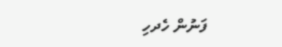ފަނުން ހެދހި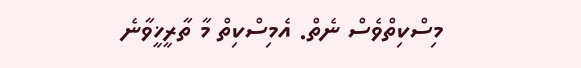މިސްކިތްވެސް ނެތް. އެމިސްކިތް މާ ތާރީޚީވާނެ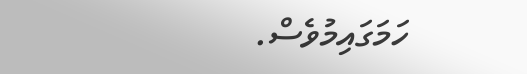ހަމަގައިމުވެސް.